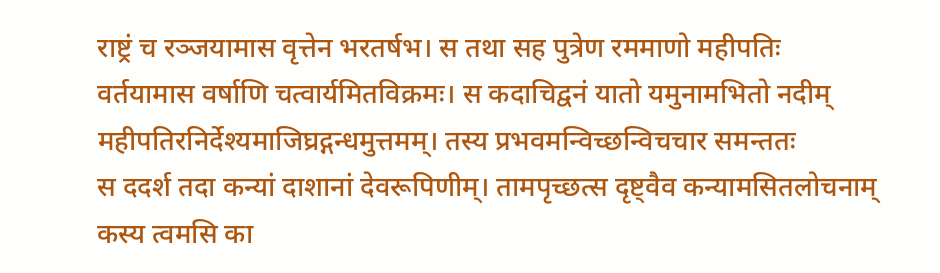राष्ट्रं च रञ्जयामास वृत्तेन भरतर्षभ। स तथा सह पुत्रेण रममाणो महीपतिः
वर्तयामास वर्षाणि चत्वार्यमितविक्रमः। स कदाचिद्वनं यातो यमुनामभितो नदीम्
महीपतिरनिर्देश्यमाजिघ्रद्गन्धमुत्तमम्। तस्य प्रभवमन्विच्छन्विचचार समन्ततः
स ददर्श तदा कन्यां दाशानां देवरूपिणीम्। तामपृच्छत्स दृष्ट्वैव कन्यामसितलोचनाम्
कस्य त्वमसि का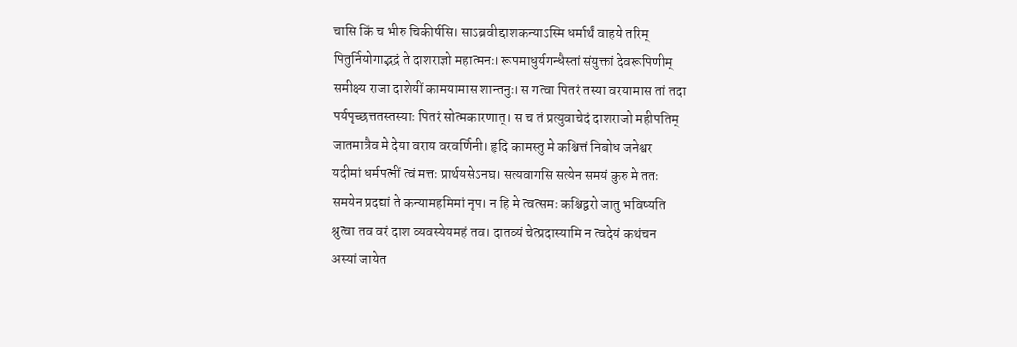चासि किं च भीरु चिकीर्षसि। साऽब्रवीद्दाशकन्याऽस्मि धर्मार्थं वाहये तरिम्
पितुर्नियोगाद्भद्रं ते दाशराज्ञो महात्मनः। रूपमाधुर्यगन्धैस्तां संयुक्तां देवरूपिणीम्
समीक्ष्य राजा दाशेयीं कामयामास शान्तनुः। स गत्वा पितरं तस्या वरयामास तां तदा
पर्यपृच्छत्ततस्तस्याः पितरं सोत्मकारणात्। स च तं प्रत्युवाचेदं दाशराजो महीपतिम्
जातमात्रैव मे देया वराय वरवर्णिनी। हृदि कामस्तु मे कश्चित्तं निबोध जनेश्वर
यदीमां धर्मपत्नीं त्वं मत्तः प्रार्थयसेऽनघ। सत्यवागसि सत्येन समयं कुरु मे ततः
समयेन प्रदद्यां ते कन्यामहमिमां नृप। न हि मे त्वत्समः कश्चिद्वरो जातु भविष्यति
श्रुत्वा तव वरं दाश व्यवस्येयमहं तव। दातव्यं चेत्प्रदास्यामि न त्वदेयं कथंचन
अस्यां जायेत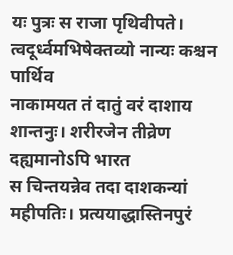यः पुत्रः स राजा पृथिवीपते। त्वदूर्ध्वमभिषेक्तव्यो नान्यः कश्चन पार्थिव
नाकामयत तं दातुं वरं दाशाय शान्तनुः। शरीरजेन तीव्रेण दह्यमानोऽपि भारत
स चिन्तयन्नेव तदा दाशकन्यां महीपतिः। प्रत्ययाद्धास्तिनपुरं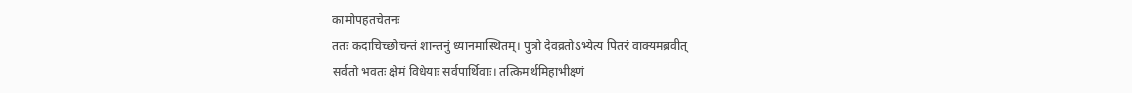कामोपहतचेतनः
ततः कदाचिच्छोचन्तं शान्तनुं ध्यानमास्थितम्। पुत्रो देवव्रतोऽभ्येत्य पितरं वाक्यमब्रवीत्
सर्वतो भवतः क्षेमं विधेयाः सर्वपार्थिवाः। तत्किमर्थमिहाभीक्ष्णं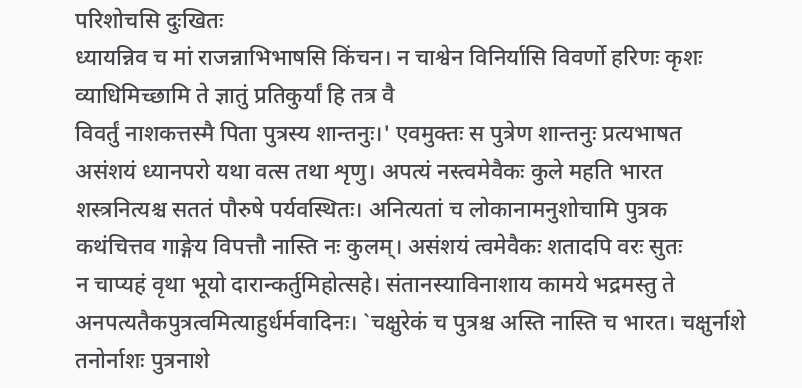परिशोचसि दुःखितः
ध्यायन्निव च मां राजन्नाभिभाषसि किंचन। न चाश्वेन विनिर्यासि विवर्णो हरिणः कृशः
व्याधिमिच्छामि ते ज्ञातुं प्रतिकुर्यां हि तत्र वै
विवर्तुं नाशकत्तस्मै पिता पुत्रस्य शान्तनुः।' एवमुक्तः स पुत्रेण शान्तनुः प्रत्यभाषत
असंशयं ध्यानपरो यथा वत्स तथा शृणु। अपत्यं नस्त्वमेवैकः कुले महति भारत
शस्त्रनित्यश्च सततं पौरुषे पर्यवस्थितः। अनित्यतां च लोकानामनुशोचामि पुत्रक
कथंचित्तव गाङ्गेय विपत्तौ नास्ति नः कुलम्। असंशयं त्वमेवैकः शतादपि वरः सुतः
न चाप्यहं वृथा भूयो दारान्कर्तुमिहोत्सहे। संतानस्याविनाशाय कामये भद्रमस्तु ते
अनपत्यतैकपुत्रत्वमित्याहुर्धर्मवादिनः। `चक्षुरेकं च पुत्रश्च अस्ति नास्ति च भारत। चक्षुर्नाशे तनोर्नाशः पुत्रनाशे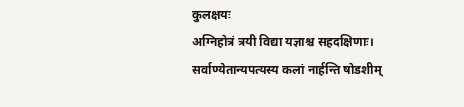कुलक्षयः
अग्निहोत्रं त्रयी विद्या यज्ञाश्च सहदक्षिणाः। सर्वाण्येतान्यपत्यस्य कलां नार्हन्ति षोडशीम्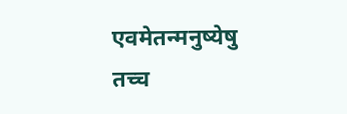एवमेतन्मनुष्येषु तच्च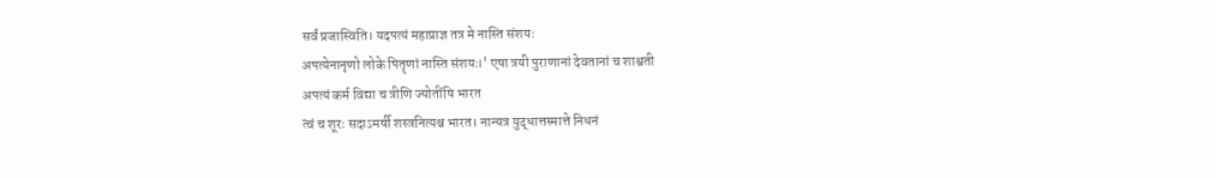सर्वं प्रजास्विति। यदपत्यं महाप्राज्ञ तत्र मे नास्ति संशयः
अपत्येनानृणो लोके पितॄणां नास्ति संशयः।' एषा त्रयी पुराणानां देवतानां च शाश्वती
अपत्यं कर्म विद्या च त्रीणि ज्योतींषि भारत
त्वं च शूरः सदाऽमर्षी शस्त्रनित्यश्च भारत। नान्यत्र युद्धात्तस्मात्ते निधनं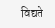विद्यते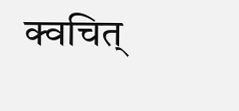क्वचित्